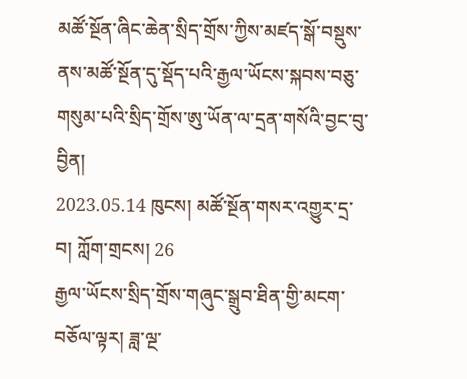མཚོ་སྔོན་ཞིང་ཆེན་སྲིད་གྲོས་ཀྱིས་མཛད་སྒོ་བསྡུས་ནས་མཚོ་སྔོན་དུ་སྡོད་པའི་རྒྱལ་ཡོངས་སྐབས་བཅུ་གསུམ་པའི་སྲིད་གྲོས་ཨུ་ཡོན་ལ་དྲན་གསོའི་བྱང་བུ་བྱིན།
2023.05.14 ཁུངས། མཚོ་སྔོན་གསར་འགྱུར་དྲ་བ། ཀློག་གྲངས། 26
རྒྱལ་ཡོངས་སྲིད་གྲོས་གཞུང་སྒྲུབ་ཐིན་གྱི་མངག་བཅོལ་ལྟར། ཟླ་ལྔ་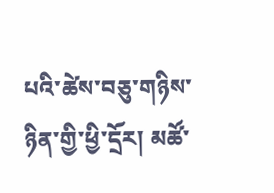པའི་ཚེས་བཅུ་གཉིས་ཉིན་གྱི་ཕྱི་དྲོར། མཚོ་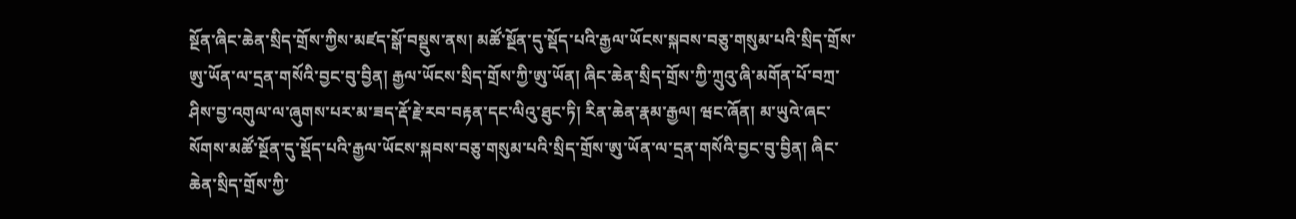སྔོན་ཞིང་ཆེན་སྲིད་གྲོས་ཀྱིས་མཛད་སྒོ་བསྡུས་ནས། མཚོ་སྔོན་དུ་སྡོད་པའི་རྒྱལ་ཡོངས་སྐབས་བཅུ་གསུམ་པའི་སྲིད་གྲོས་ཨུ་ཡོན་ལ་དྲན་གསོའི་བྱང་བུ་བྱིན། རྒྱལ་ཡོངས་སྲིད་གྲོས་ཀྱི་ཨུ་ཡོན། ཞིང་ཆེན་སྲིད་གྲོས་ཀྱི་ཀྲུའུ་ཞི་མགོན་པོ་བཀྲ་ཤིས་བྱ་འགུལ་ལ་ཞུགས་པར་མ་ཟད་རྡོ་རྗེ་རབ་བརྟན་དང་ལིའུ་ཐུང་ཏི། རིན་ཆེན་རྣམ་རྒྱལ། ཝང་ཞོན། མ་ཡུའེ་ཞང་སོགས་མཚོ་སྔོན་དུ་སྡོད་པའི་རྒྱལ་ཡོངས་སྐབས་བཅུ་གསུམ་པའི་སྲིད་གྲོས་ཨུ་ཡོན་ལ་དྲན་གསོའི་བྱང་བུ་བྱིན། ཞིང་ཆེན་སྲིད་གྲོས་ཀྱི་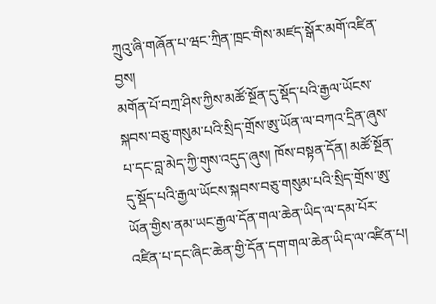ཀྲུའུ་ཞི་གཞོན་པ་ཝང་ཀྲིན་ཁྲང་གིས་མཛད་སྒོར་མགོ་འཛིན་བྱས།
མགོན་པོ་བཀྲ་ཤིས་ཀྱིས་མཚོ་སྔོན་དུ་སྡོད་པའི་རྒྱལ་ཡོངས་སྐབས་བཅུ་གསུམ་པའི་སྲིད་གྲོས་ཨུ་ཡོན་ལ་བཀའ་དྲིན་ཞུས་པ་དང་བླ་མེད་ཀྱི་གུས་འདུད་ཞུས། ཁོས་བསྟན་དོན། མཚོ་སྔོན་དུ་སྡོད་པའི་རྒྱལ་ཡོངས་སྐབས་བཅུ་གསུམ་པའི་སྲིད་གྲོས་ཨུ་ཡོན་གྱིས་ནམ་ཡང་རྒྱལ་དོན་གལ་ཆེན་ཡིད་ལ་དམ་པོར་འཛིན་པ་དང་ཞིང་ཆེན་གྱི་དོན་དག་གལ་ཆེན་ཡིད་ལ་འཛིན་པ།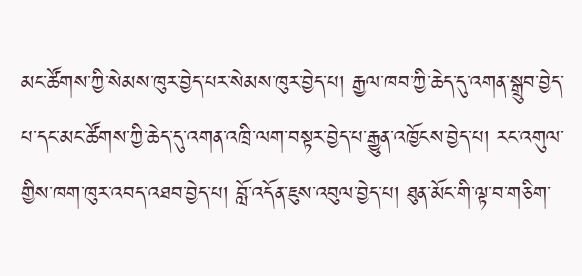མང་ཚོགས་ཀྱི་སེམས་ཁུར་བྱེད་པར་སེམས་ཁུར་བྱེད་པ། རྒྱལ་ཁབ་ཀྱི་ཆེད་དུ་འགན་སྒྲུབ་བྱེད་པ་དང་མང་ཚོགས་ཀྱི་ཆེད་དུ་འགན་འཁྲི་ལག་བསྟར་བྱེད་པ་རྒྱུན་འཁྱོངས་བྱེད་པ། རང་འགུལ་གྱིས་ཁག་ཁུར་འབད་འཐབ་བྱེད་པ། བློ་འདོན་ཇུས་འབུལ་བྱེད་པ། ཐུན་མོང་གི་ལྟ་བ་གཅིག་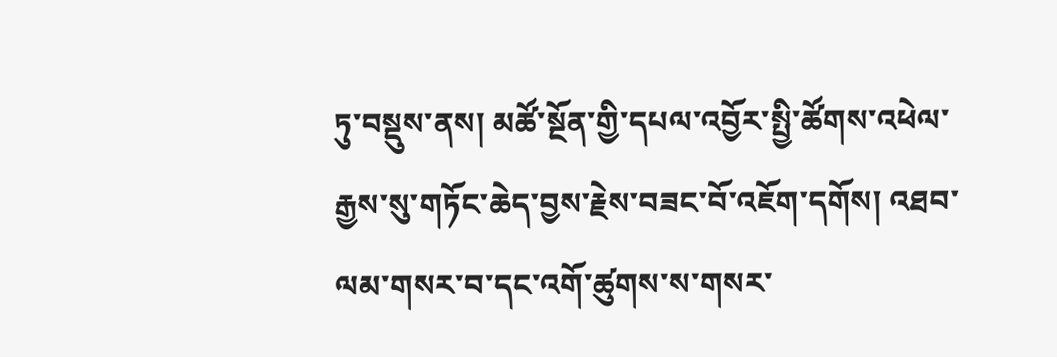ཏུ་བསྡུས་ནས། མཚོ་སྔོན་གྱི་དཔལ་འབྱོར་སྤྱི་ཚོགས་འཕེལ་རྒྱས་སུ་གཏོང་ཆེད་བྱས་རྗེས་བཟང་བོ་འཇོག་དགོས། འཐབ་ལམ་གསར་བ་དང་འགོ་ཚུགས་ས་གསར་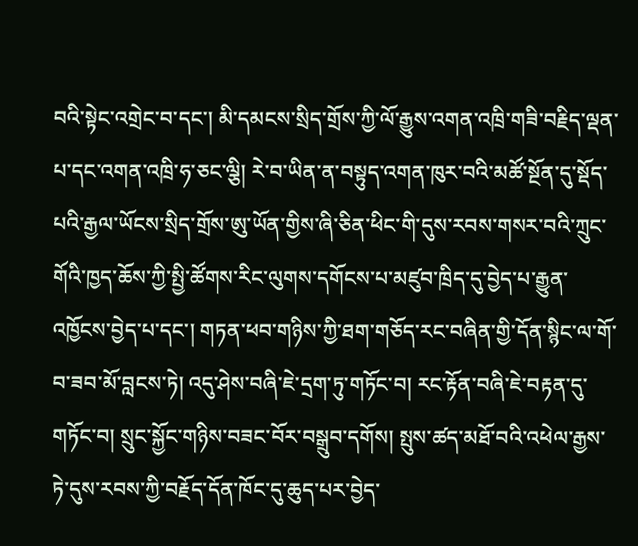བའི་སྟེང་འགྲེང་བ་དང་། མི་དམངས་སྲིད་གྲོས་ཀྱི་ལོ་རྒྱུས་འགན་འཁྲི་གཟི་བརྗིད་ལྡན་པ་དང་འགན་འཁྲི་ཧ་ཅང་ལྕི། རེ་བ་ཡིན་ན་བསྟུད་འགན་ཁུར་བའི་མཚོ་སྔོན་དུ་སྡོད་པའི་རྒྱལ་ཡོངས་སྲིད་གྲོས་ཨུ་ཡོན་གྱིས་ཞི་ཅིན་ཕིང་གི་དུས་རབས་གསར་བའི་ཀྲུང་གོའི་ཁྱད་ཆོས་ཀྱི་སྤྱི་ཚོགས་རིང་ལུགས་དགོངས་པ་མཛུབ་ཁྲིད་དུ་བྱེད་པ་རྒྱུན་འཁྱོངས་བྱེད་པ་དང་། གཏན་ཕབ་གཉིས་ཀྱི་ཐག་གཅོད་རང་བཞིན་གྱི་དོན་སྙིང་ལ་གོ་བ་ཟབ་མོ་བླངས་ཏེ། འདུ་ཤེས་བཞི་ཇེ་དྲག་ཏུ་གཏོང་བ། རང་རྟོན་བཞི་ཇེ་བརྟན་དུ་གཏོང་བ། སྲུང་སྐྱོང་གཉིས་བཟང་བོར་བསྒྲུབ་དགོས། སྤུས་ཚད་མཐོ་བའི་འཕེལ་རྒྱས་ཏེ་དུས་རབས་ཀྱི་བརྗོད་དོན་ཁོང་དུ་ཆུད་པར་བྱེད་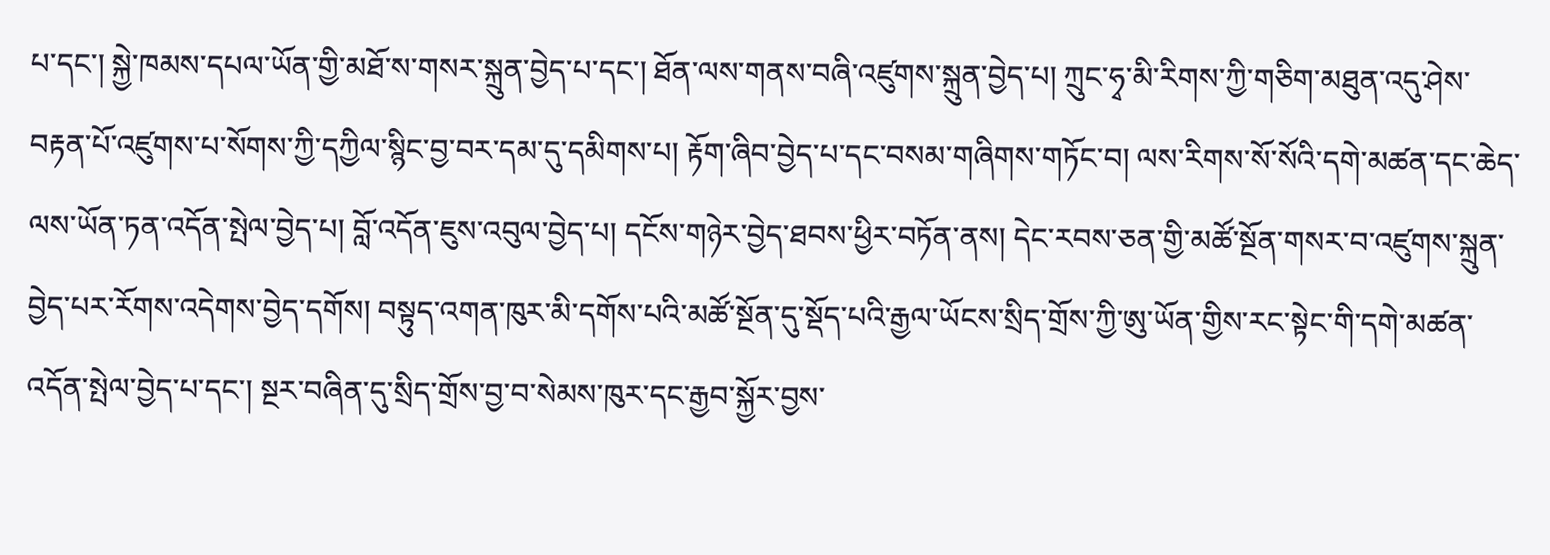པ་དང་། སྐྱེ་ཁམས་དཔལ་ཡོན་གྱི་མཐོ་ས་གསར་སྐྲུན་བྱེད་པ་དང་། ཐོན་ལས་གནས་བཞི་འཛུགས་སྐྲུན་བྱེད་པ། ཀྲུང་ཧྭ་མི་རིགས་ཀྱི་གཅིག་མཐུན་འདུ་ཤེས་བརྟན་པོ་འཛུགས་པ་སོགས་ཀྱི་དཀྱིལ་སྙིང་བྱ་བར་དམ་དུ་དམིགས་པ། རྟོག་ཞིབ་བྱེད་པ་དང་བསམ་གཞིགས་གཏོང་བ། ལས་རིགས་སོ་སོའི་དགེ་མཚན་དང་ཆེད་ལས་ཡོན་ཏན་འདོན་སྤེལ་བྱེད་པ། བློ་འདོན་ཇུས་འབུལ་བྱེད་པ། དངོས་གཉེར་བྱེད་ཐབས་ཕྱིར་བཏོན་ནས། དེང་རབས་ཅན་གྱི་མཚོ་སྔོན་གསར་བ་འཛུགས་སྐྲུན་བྱེད་པར་རོགས་འདེགས་བྱེད་དགོས། བསྟུད་འགན་ཁུར་མི་དགོས་པའི་མཚོ་སྔོན་དུ་སྡོད་པའི་རྒྱལ་ཡོངས་སྲིད་གྲོས་ཀྱི་ཨུ་ཡོན་གྱིས་རང་སྟེང་གི་དགེ་མཚན་འདོན་སྤེལ་བྱེད་པ་དང་། སྔར་བཞིན་དུ་སྲིད་གྲོས་བྱ་བ་སེམས་ཁུར་དང་རྒྱབ་སྐྱོར་བྱས་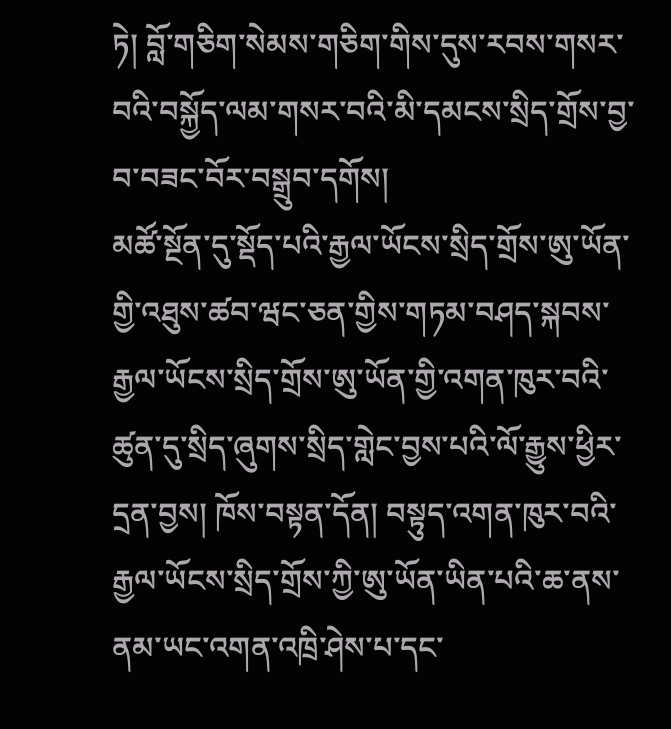ཏེ། བློ་གཅིག་སེམས་གཅིག་གིས་དུས་རབས་གསར་བའི་བསྐྱོད་ལམ་གསར་བའི་མི་དམངས་སྲིད་གྲོས་བྱ་བ་བཟང་བོར་བསྒྲུབ་དགོས།
མཚོ་སྔོན་དུ་སྡོད་པའི་རྒྱལ་ཡོངས་སྲིད་གྲོས་ཨུ་ཡོན་གྱི་འཐུས་ཚབ་ཝང་ཅན་གྱིས་གཏམ་བཤད་སྐབས་རྒྱལ་ཡོངས་སྲིད་གྲོས་ཨུ་ཡོན་གྱི་འགན་ཁུར་བའི་ཚུན་དུ་སྲིད་ཞུགས་སྲིད་གླེང་བྱས་པའི་ལོ་རྒྱུས་ཕྱིར་དྲན་བྱས། ཁོས་བསྟན་དོན། བསྟུད་འགན་ཁུར་བའི་རྒྱལ་ཡོངས་སྲིད་གྲོས་ཀྱི་ཨུ་ཡོན་ཡིན་པའི་ཆ་ནས་ནམ་ཡང་འགན་འཁྲི་ཤེས་པ་དང་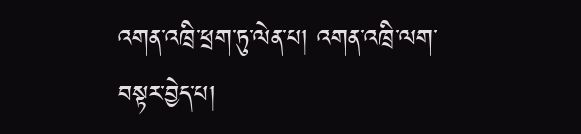འགན་འཁྲི་ཕྲག་ཏུ་ལེན་པ། འགན་འཁྲི་ལག་བསྟར་བྱེད་པ།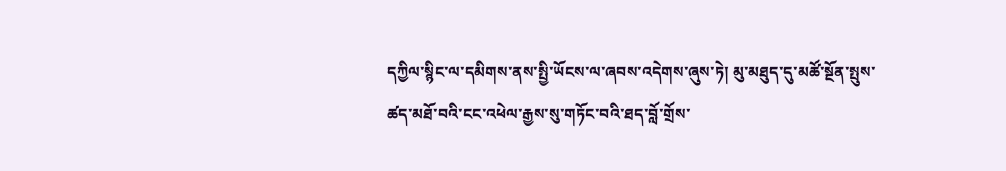དཀྱིལ་སྙིང་ལ་དམིགས་ནས་སྤྱི་ཡོངས་ལ་ཞབས་འདེགས་ཞུས་ཏེ། མུ་མཐུད་དུ་མཚོ་སྔོན་སྤུས་ཚད་མཐོ་བའི་ངང་འཕེལ་རྒྱས་སུ་གཏོང་བའི་ཐད་བློ་གྲོས་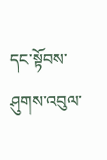དང་སྟོབས་ཤུགས་འབུལ་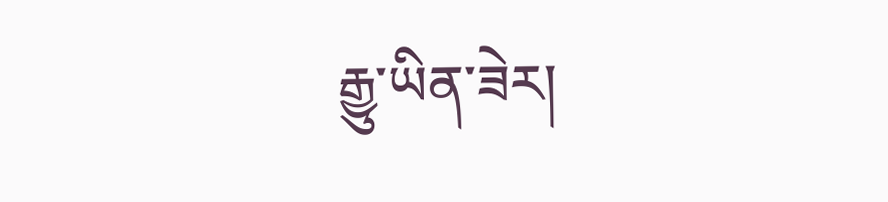རྒྱུ་ཡིན་ཟེར།